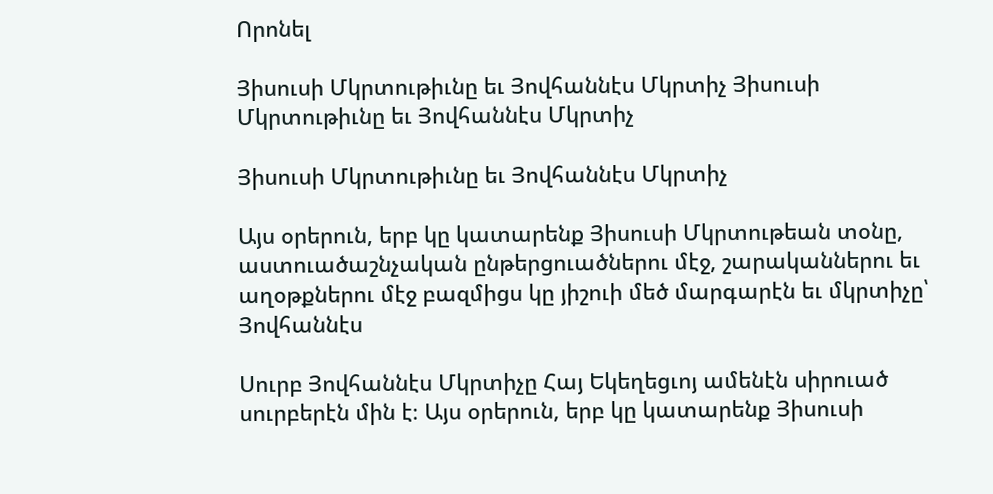Որոնել

Յիսուսի Մկրտութիւնը եւ Յովհաննէս Մկրտիչ Յիսուսի Մկրտութիւնը եւ Յովհաննէս Մկրտիչ

Յիսուսի Մկրտութիւնը եւ Յովհաննէս Մկրտիչ

Այս օրերուն, երբ կը կատարենք Յիսուսի Մկրտութեան տօնը, աստուածաշնչական ընթերցուածներու մէջ, շարականներու եւ աղօթքներու մէջ բազմիցս կը յիշուի մեծ մարգարէն եւ մկրտիչը՝ Յովհաննէս

Սուրբ Յովհաննէս Մկրտիչը Հայ Եկեղեցւոյ ամենէն սիրուած սուրբերէն մին է։ Այս օրերուն, երբ կը կատարենք Յիսուսի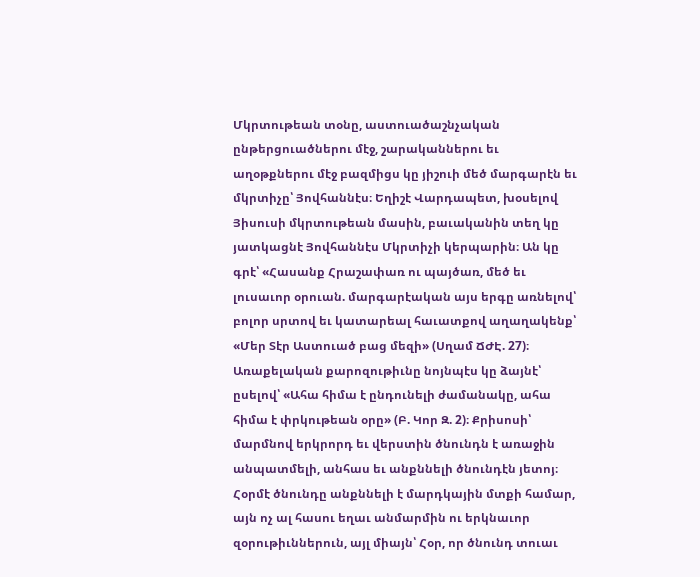Մկրտութեան տօնը, աստուածաշնչական ընթերցուածներու մէջ, շարականներու եւ աղօթքներու մէջ բազմիցս կը յիշուի մեծ մարգարէն եւ մկրտիչը՝ Յովհաննէս։ Եղիշէ Վարդապետ, խօսելով Յիսուսի մկրտութեան մասին, բաւականին տեղ կը յատկացնէ Յովհաննէս Մկրտիչի կերպարին։ Ան կը գրէ՝ «Հասանք Հրաշափառ ու պայծառ, մեծ եւ լուսաւոր օրուան. մարգարէական այս երգը առնելով՝ բոլոր սրտով եւ կատարեալ հաւատքով աղաղակենք՝ «Մեր Տէր Աստուած բաց մեզի» (Սղամ ՃԺԷ. 27)։ Առաքելական քարոզութիւնը նոյնպէս կը ձայնէ՝ ըսելով՝ «Ահա հիմա է ընդունելի ժամանակը, ահա հիմա է փրկութեան օրը» (Բ. Կոր Զ. 2)։ Քրիսոսի՝ մարմնով երկրորդ եւ վերստին ծնունդն է առաջին անպատմելի, անհաս եւ անքննելի ծնունդէն յետոյ։ Հօրմէ ծնունդը անքննելի է մարդկային մտքի համար, այն ոչ ալ հասու եղաւ անմարմին ու երկնաւոր զօրութիւններուն, այլ միայն՝ Հօր, որ ծնունդ տուաւ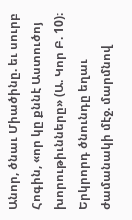Անոր, ծնաւ Միածինը. եւ սուրբ Հոգին, «որ կը քննէ Աստուծոյ խորութիւնները» (Ա. Կոր Բ. 10)։ Երկրորդ ծնունդը եղաւ ժամանակի մէջ. մարմնով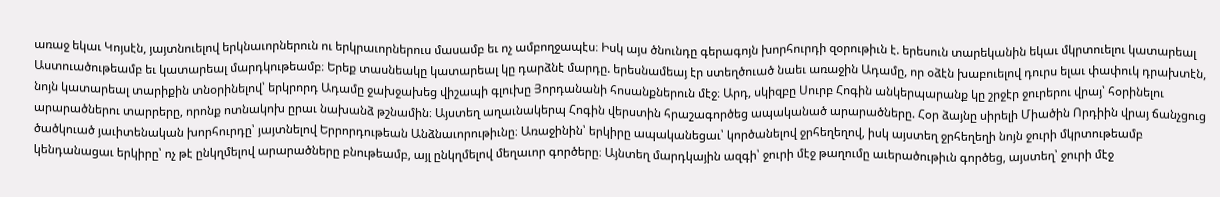առաջ եկաւ Կոյսէն, յայտնուելով երկնաւորներուն ու երկրաւորներուս մասամբ եւ ոչ ամբողջապէս։ Իսկ այս ծնունդը գերագոյն խորհուրդի զօրութիւն է. երեսուն տարեկանին եկաւ մկրտուելու կատարեալ Աստուածութեամբ եւ կատարեալ մարդկութեամբ։ Երեք տասնեակը կատարեալ կը դարձնէ մարդը. երեսնամեայ էր ստեղծուած նաեւ առաջին Ադամը, որ օձէն խաբուելով դուրս ելաւ փափուկ դրախտէն, նոյն կատարեալ տարիքին տնօրինելով՝ երկրորդ Ադամը ջախջախեց վիշապի գլուխը Յորդանանի հոսանքներուն մէջ։ Արդ, սկիզբը Սուրբ Հոգին անկերպարանք կը շրջէր ջուրերու վրայ՝ հօրինելու արարածներու տարրերը, որոնք ոտնակոխ ըրաւ նախանձ թշնամին։ Այստեղ աղաւնակերպ Հոգին վերստին հրաշագործեց ապականած արարածները. Հօր ձայնը սիրելի Միածին Որդիին վրայ ճանչցուց ծածկուած յաւիտենական խորհուրդը՝ յայտնելով Երրորդութեան Անձնաւորութիւնը։ Առաջինին՝ երկիրը ապականեցաւ՝ կործանելով ջրհեղեղով, իսկ այստեղ ջրհեղեղի նոյն ջուրի մկրտութեամբ կենդանացաւ երկիրը՝ ոչ թէ ընկղմելով արարածները բնութեամբ, այլ ընկղմելով մեղաւոր գործերը։ Այնտեղ մարդկային ազգի՝ ջուրի մէջ թաղումը աւերածութիւն գործեց, այստեղ՝ ջուրի մէջ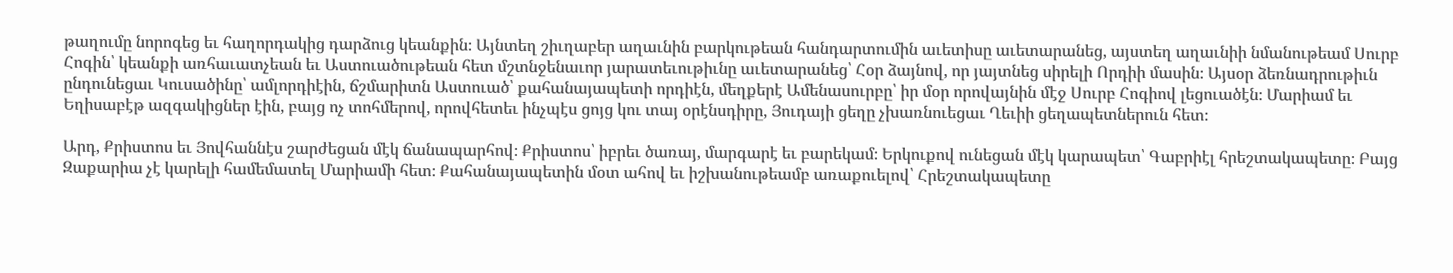թաղումը նորոգեց եւ հաղորդակից դարձուց կեանքին։ Այնտեղ շիւղաբեր աղաւնին բարկութեան հանդարտումին աւետիսը աւետարանեց, այստեղ աղաւնիի նմանութեամ Սուրբ Հոգին՝ կեանքի առհաւատչեան եւ Աստուածութեան հետ մշտնջենաւոր յարատեւութիւնը աւետարանեց՝ Հօր ձայնով, որ յայտնեց սիրելի Որդիի մասին։ Այսօր ձեռնադրութիւն ընդունեցաւ Կուսածինը՝ ամլորդիէին, ճշմարիտն Աստուած՝ քահանայապետի որդիէն, մեղքերէ Ամենասուրբը՝ իր մօր որովայնին մէջ Սուրբ Հոգիով լեցուածէն։ Մարիամ եւ Եղիսաբէթ ազգակիցներ էին, բայց ոչ տոհմերով, որովհետեւ ինչպէս ցոյց կու տայ օրէնսդիրը, Յուդայի ցեղը չխառնուեցաւ Ղեւիի ցեղապետներուն հետ։

Արդ, Քրիստոս եւ Յովհաննէս շարժեցան մէկ ճանապարհով։ Քրիստոս՝ իբրեւ ծառայ, մարգարէ եւ բարեկամ։ Երկուքով ունեցան մէկ կարապետ՝ Գաբրիէլ հրեշտակապետը։ Բայց Զաքարիա չէ կարելի համեմատել Մարիամի հետ։ Քահանայապետին մօտ ահով եւ իշխանութեամբ առաքուելով՝ Հրեշտակապետը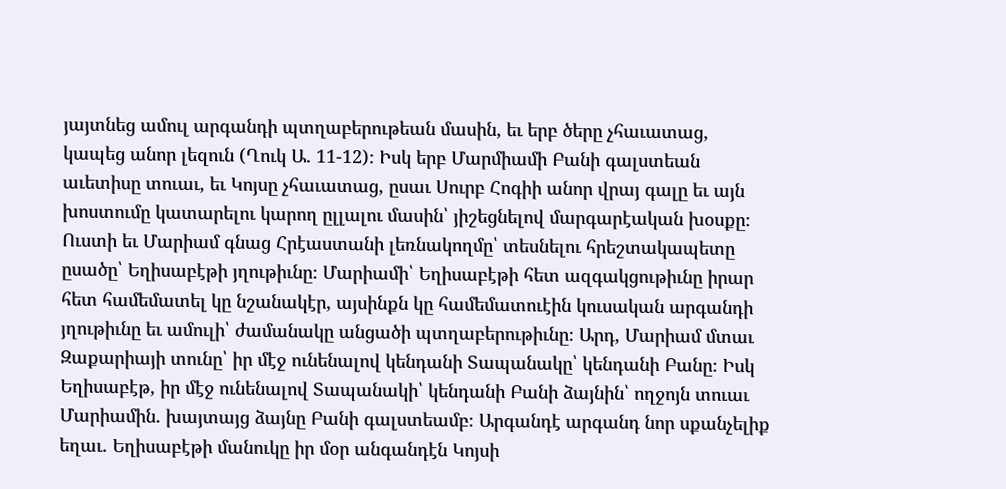յայտնեց ամուլ արգանդի պտղաբերութեան մասին, եւ երբ ծերը չհաւատաց, կապեց անոր լեզուն (Ղուկ Ա. 11-12)։ Իսկ երբ Մարմիամի Բանի գալստեան աւետիսը տուաւ, եւ Կոյսը չհաւատաց, ըսաւ Սուրբ Հոգիի անոր վրայ գալը եւ այն խոստումը կատարելու կարող ըլլալու մասին՝ յիշեցնելով մարգարէական խօսքը։ Ուստի եւ Մարիամ գնաց Հրէաստանի լեռնակողմը՝ տեսնելու հրեշտակապետը ըսածը՝ Եղիսաբէթի յղութիւնը։ Մարիամի՝ Եղիսաբէթի հետ ազգակցութիւնը իրար հետ համեմատել կը նշանակէր, այսինքն կը համեմատուէին կուսական արգանդի յղութիւնը եւ ամուլի՝ ժամանակը անցածի պտղաբերութիւնը։ Արդ, Մարիամ մտաւ Զաքարիայի տունը՝ իր մէջ ունենալով կենդանի Տապանակը՝ կենդանի Բանը։ Իսկ Եղիսաբէթ, իր մէջ ունենալով Տապանակի՝ կենդանի Բանի ձայնին՝ ողջոյն տուաւ Մարիամին. խայտայց ձայնը Բանի գալստեամբ։ Արգանդէ արգանդ նոր սքանչելիք եղաւ. Եղիսաբէթի մանուկը իր մօր անգանդէն Կոյսի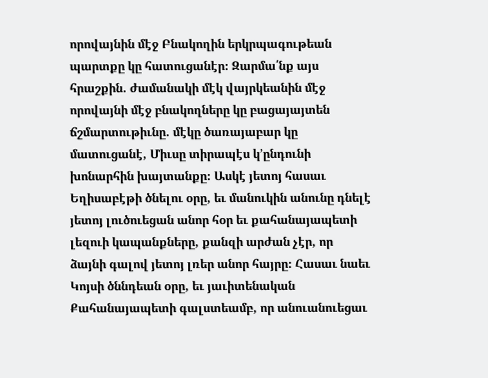որովայնին մէջ Բնակողին երկրպագութեան պարտքը կը հատուցանէր։ Զարմա՛նք այս հրաշքին. ժամանակի մէկ վայրկեանին մէջ որովայնի մէջ բնակողները կը բացայայտեն ճշմարտութիւնը. մէկը ծառայաբար կը մատուցանէ, Միւսը տիրապէս կʼընդունի խոնարհին խայտանքը։ Ասկէ յետոյ հասաւ Եղիսաբէթի ծնելու օրը, եւ մանուկին անունը դնելէ յետոյ լուծուեցան անոր հօր եւ քահանայապետի լեզուի կապանքները, քանզի արժան չէր, որ ձայնի գալով յետոյ լռեր անոր հայրը։ Հասաւ նաեւ Կոյսի ծննդեան օրը, եւ յաւիտենական Քահանայապետի գալստեամբ, որ անուանուեցաւ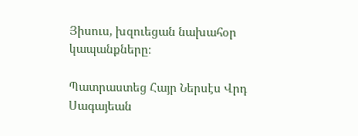Յիսուս, խզուեցան նախահօր կապանքները։

Պատրաստեց Հայր Ներսէս Վրդ Սագայեան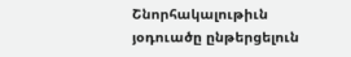Շնորհակալութիւն յօդուածը ընթերցելուն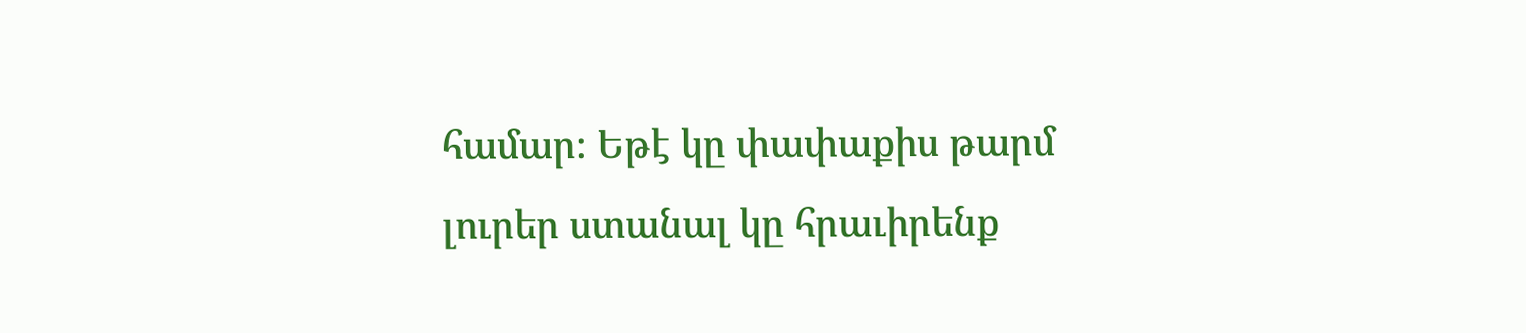համար։ Եթէ կը փափաքիս թարմ լուրեր ստանալ կը հրաւիրենք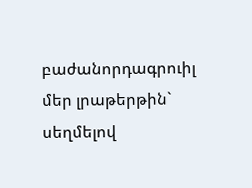բաժանորդագրուիլ մեր լրաթերթին` սեղմելով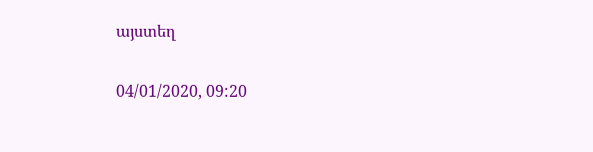այստեղ

04/01/2020, 09:20